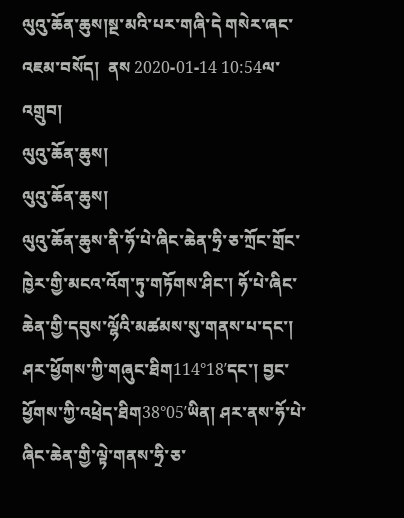ལུའུ་ཆོན་ཆུས།སྔ་མའི་པར་གཞི་དེ གསེར་ཞང་འཇམ་བསོད།  ནས 2020-01-14 10:54ལ་འགྲུབ།
ལུའུ་ཆོན་ཆུས།
ལུའུ་ཆོན་ཆུས།
ལུའུ་ཆོན་ཆུས་ནི་ཧོ་པེ་ཞིང་ཆེན་ཧྲི་ཅ་ཀྲོང་གྲོང་ཁྱེར་གྱི་མངའ་འོག་ཏུ་གཏོགས་ཤིང་། ཧོ་པེ་ཞིང་ཆེན་གྱི་དབུས་ལྷོའི་མཚམས་སུ་གནས་པ་དང་། ཤར་ཕྱོགས་ཀྱི་གཞུང་ཐིག114°18′དང་། བྱང་ཕྱོགས་ཀྱི་འཕྲེད་ཐིག38°05′ཡིན། ཤར་ནས་ཧོ་པེ་ཞིང་ཆེན་གྱི་ལྟེ་གནས་ཧྲི་ཅ་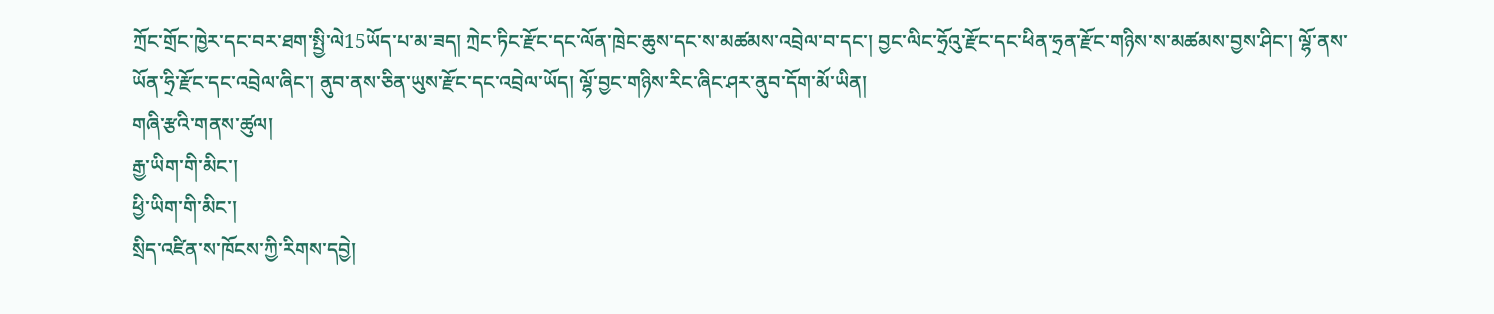ཀྲོང་གྲོང་ཁྱེར་དང་བར་ཐག་སྤྱི་ལེ15ཡོད་པ་མ་ཟད། ཀྲེང་ཏིང་རྫོང་དང་ལོན་ཁྲེང་ཆུས་དང་ས་མཚམས་འབྲེལ་བ་དང་། བྱང་ལིང་ཧྲོའུ་རྫོང་དང་ཕིན་ཧྲན་རྫོང་གཉིས་ས་མཚམས་བྱས་ཤིང་། ལྷོ་ནས་ཡོན་ཧྲི་རྫོང་དང་འབྲེལ་ཞིང་། ནུབ་ནས་ཅིན་ཡུས་རྫོང་དང་འབྲེལ་ཡོད། ལྷོ་བྱང་གཉིས་རིང་ཞིང་ཤར་ནུབ་དོག་མོ་ཡིན།
གཞི་རྩའི་གནས་ཚུལ།
རྒྱ་ཡིག་གི་མིང་།
ཕྱི་ཡིག་གི་མིང་།
སྲིད་འཛིན་ས་ཁོངས་ཀྱི་རིགས་དབྱེ།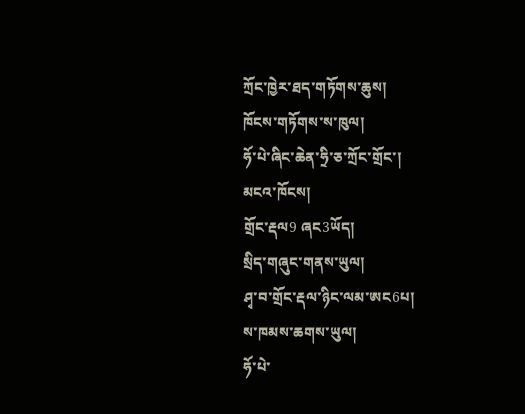ཀྲོང་ཁྱེར་ཐད་གཏོགས་ཆུས།
ཁོངས་གཏོགས་ས་ཁུལ།
ཧོ་པེ་ཞིང་ཆེན་ཧྲི་ཅ་ཀྲོང་གྲོང་།
མངའ་ཁོངས།
གྲོང་རྡལ9 ཞང3ཡོད།
སྲིད་གཞུང་གནས་ཡུལ།
ཤྭ་བ་གྲོང་རྡལ་ཉིང་ལམ་ཨང6པ།
ས་ཁམས་ཆགས་ཡུལ།
ཧོ་པེ་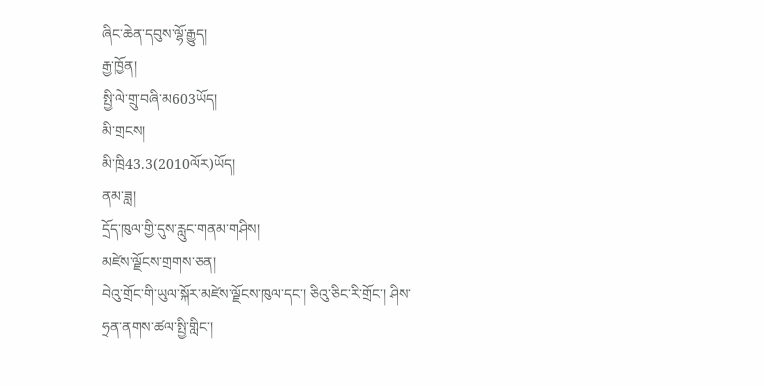ཞིང་ཆེན་དབུས་ལྷོ་རྒྱུད།
རྒྱ་ཁྱོན།
སྤྱི་ལེ་གྲུ་བཞི་མ603ཡོད།
མི་གྲངས།
མི་ཁྲི43.3(2010ལོར)ཡོད།
ནམ་ཟླ།
དྲོད་ཁུལ་གྱི་དུས་རླུང་གནམ་གཤིས།
མཛེས་ལྗོངས་གྲགས་ཅན།
བེའུ་གྲོང་གི་ཡུལ་སྐོར་མཛེས་ལྗོངས་ཁུལ་དང་། ཅིའུ་ཅིང་རི་གྲོང་། ཤིས་ཧྲན་ནགས་ཚལ་སྤྱི་གླིང་།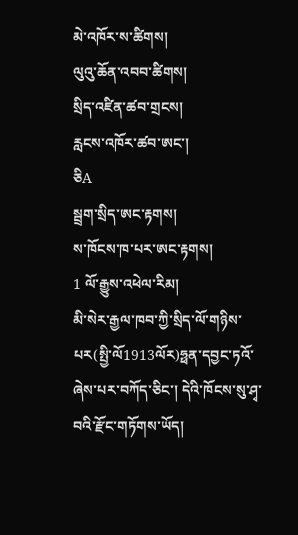མེ་འཁོར་ས་ཚིགས།
ལུའུ་ཆོན་འབབ་ཚིགས།
སྲིད་འཛིན་ཚབ་གྲངས།
རླངས་འཁོར་ཚབ་ཨང་།
ཅིA
སྦྲག་སྲིད་ཨང་རྟགས།
ས་ཁོངས་ཁ་པར་ཨང་རྟགས།
1 ལོ་རྒྱུས་འཕེལ་རིམ།
མི་སེར་རྒྱལ་ཁབ་ཀྱི་སྲིད་ལོ་གཉིས་པར(སྤྱི་ལོ1913ལོར)ཧྥན་དབྱང་ཏའོ་ཞེས་པར་བཀོད་ཅིང་། དེའི་ཁོངས་སུ་ཤྭ་བའི་རྫོང་གཏོགས་ཡོད།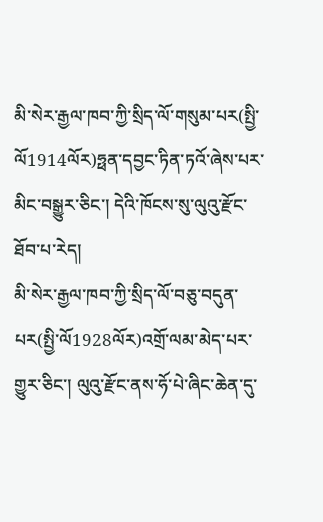མི་སེར་རྒྱལ་ཁབ་ཀྱི་སྲིད་ལོ་གསུམ་པར(སྤྱི་ལོ1914ལོར)ཧྥན་དབྱང་ཏིན་ཏའོ་ཞེས་པར་མིང་བསྒྱུར་ཅིང་། དེའི་ཁོངས་སུ་ལུའུ་རྫོང་ཐོབ་པ་རེད།
མི་སེར་རྒྱལ་ཁབ་ཀྱི་སྲིད་ལོ་བཅུ་བདུན་པར(སྤྱི་ལོ1928ལོར)འགྲོ་ལམ་མེད་པར་གྱུར་ཅིང་། ལུའུ་རྫོང་ནས་ཧོ་པེ་ཞིང་ཆེན་དུ་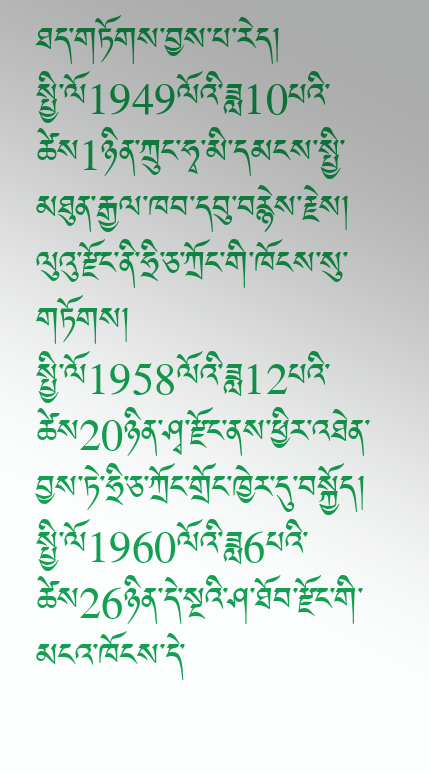ཐད་གཏོགས་བྱས་པ་རེད།
སྤྱི་ལོ1949ལོའི་ཟླ10པའི་ཚེས1ཉིན་ཀྲུང་ཧྭ་མི་དམངས་སྤྱི་མཐུན་རྒྱལ་ཁབ་དབུ་བརྙེས་རྗེས། ལུའུ་རྫོང་ནི་ཧྲི་ཅ་ཀྲོང་གི་ཁོངས་སུ་གཏོགས།
སྤྱི་ལོ1958ལོའི་ཟླ12པའི་ཚེས20ཉིན་ཤྭ་རྫོང་ནས་ཕྱིར་འཐེན་བྱས་ཏེ་ཧྲི་ཅ་ཀྲོང་གྲོང་ཁྱེར་དུ་བསྐྱོད།
སྤྱི་ལོ1960ལོའི་ཟླ6པའི་ཚེས26ཉིན་དེ་སྔའི་ཤ་ཐོབ་རྫོང་གི་མངའ་ཁོངས་དེ་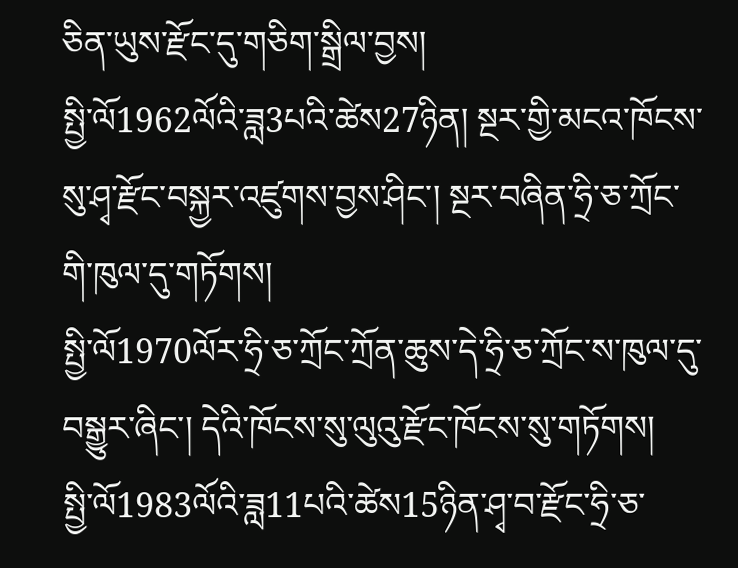ཅིན་ཡུས་རྫོང་དུ་གཅིག་སྒྲིལ་བྱས།
སྤྱི་ལོ1962ལོའི་ཟླ3པའི་ཚེས27ཉིན། སྔར་གྱི་མངའ་ཁོངས་སུ་ཤྭ་རྫོང་བསྐྱར་འཛུགས་བྱས་ཤིང་། སྔར་བཞིན་ཧྲི་ཅ་ཀྲོང་གི་ཁུལ་དུ་གཏོགས།
སྤྱི་ལོ1970ལོར་ཧྲི་ཅ་ཀྲོང་ཀྲོན་ཆུས་དེ་ཧྲི་ཅ་ཀྲོང་ས་ཁུལ་དུ་བསྒྱུར་ཞིང་། དེའི་ཁོངས་སུ་ལུའུ་རྫོང་ཁོངས་སུ་གཏོགས།
སྤྱི་ལོ1983ལོའི་ཟླ11པའི་ཚེས15ཉིན་ཤྭ་བ་རྫོང་ཧྲི་ཅ་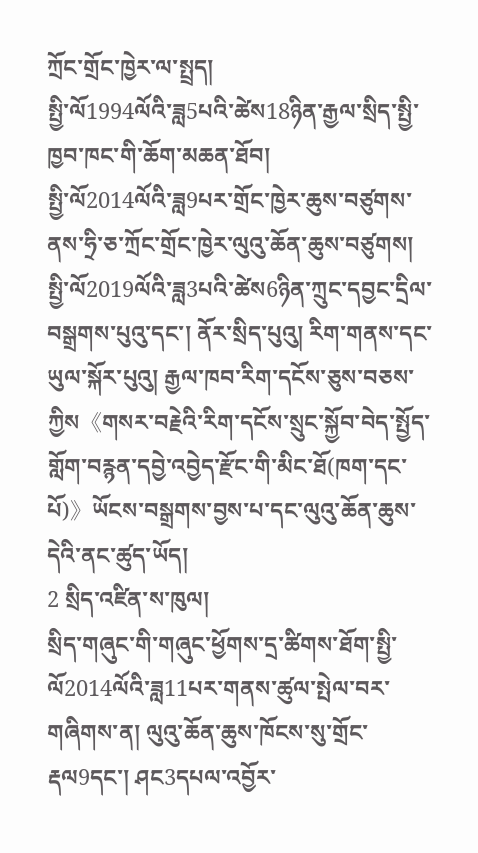ཀྲོང་གྲོང་ཁྱེར་ལ་སྤྲད།
སྤྱི་ལོ1994ལོའི་ཟླ5པའི་ཚེས18ཉིན་རྒྱལ་སྲིད་སྤྱི་ཁྱབ་ཁང་གི་ཆོག་མཆན་ཐོབ།
སྤྱི་ལོ2014ལོའི་ཟླ9པར་གྲོང་ཁྱེར་ཆུས་བཙུགས་ནས་ཧྲི་ཅ་ཀྲོང་གྲོང་ཁྱེར་ལུའུ་ཆོན་ཆུས་བཙུགས།
སྤྱི་ལོ2019ལོའི་ཟླ3པའི་ཚེས6ཉིན་ཀྲུང་དབྱང་དྲིལ་བསྒྲགས་པུའུ་དང་། ནོར་སྲིད་པུའུ། རིག་གནས་དང་ཡུལ་སྐོར་པུའུ། རྒྱལ་ཁབ་རིག་དངོས་ཅུས་བཅས་ཀྱིས《གསར་བརྗེའི་རིག་དངོས་སྲུང་སྐྱོབ་བེད་སྤྱོད་གློག་བརྙན་དབྱེ་འབྱེད་རྫོང་གི་མིང་ཐོ(ཁག་དང་པོ)》ཡོངས་བསྒྲགས་བྱས་པ་དང་ལུའུ་ཆོན་ཆུས་དེའི་ནང་ཚུད་ཡོད།
2 སྲིད་འཛིན་ས་ཁུལ།
སྲིད་གཞུང་གི་གཞུང་ཕྱོགས་དྲ་ཚིགས་ཐོག་སྤྱི་ལོ2014ལོའི་ཟླ11པར་གནས་ཚུལ་སྤེལ་བར་གཞིགས་ན། ལུའུ་ཆོན་ཆུས་ཁོངས་སུ་གྲོང་རྡལ9དང་། ཤང3དཔལ་འབྱོར་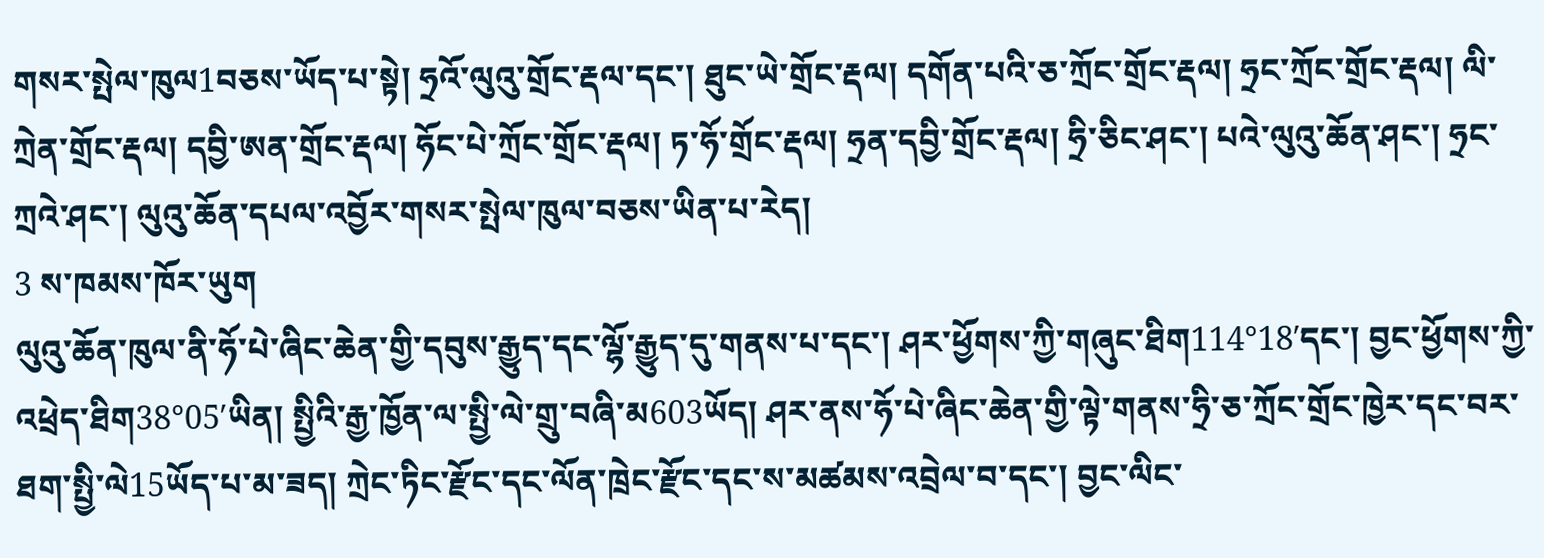གསར་སྤེལ་ཁུལ1བཅས་ཡོད་པ་སྟེ། ཧྲའོ་ལུའུ་གྲོང་རྡལ་དང་། ཐུང་ཡེ་གྲོང་རྡལ། དགོན་པའི་ཅ་ཀྲོང་གྲོང་རྡལ། ཧྲང་ཀྲོང་གྲོང་རྡལ། ལི་ཀྲེན་གྲོང་རྡལ། དབྱི་ཨན་གྲོང་རྡལ། ཧོང་པེ་ཀྲོང་གྲོང་རྡལ། ཏ་ཧོ་གྲོང་རྡལ། ཧྲན་དབྱི་གྲོང་རྡལ། ཧྲི་ཅིང་ཤང་། པའེ་ལུའུ་ཆོན་ཤང་། ཧྲང་ཀྲའེ་ཤང་། ལུའུ་ཆོན་དཔལ་འབྱོར་གསར་སྤེལ་ཁུལ་བཅས་ཡིན་པ་རེད།
3 ས་ཁམས་ཁོར་ཡུག
ལུའུ་ཆོན་ཁུལ་ནི་ཧོ་པེ་ཞིང་ཆེན་གྱི་དབུས་རྒྱུད་དང་ལྷོ་རྒྱུད་དུ་གནས་པ་དང་། ཤར་ཕྱོགས་ཀྱི་གཞུང་ཐིག114°18′དང་། བྱང་ཕྱོགས་ཀྱི་འཕྲེད་ཐིག38°05′ཡིན། སྤྱིའི་རྒྱ་ཁྱོན་ལ་སྤྱི་ལེ་གྲུ་བཞི་མ603ཡོད། ཤར་ནས་ཧོ་པེ་ཞིང་ཆེན་གྱི་ལྟེ་གནས་ཧྲི་ཅ་ཀྲོང་གྲོང་ཁྱེར་དང་བར་ཐག་སྤྱི་ལེ15ཡོད་པ་མ་ཟད། ཀྲེང་ཏིང་རྫོང་དང་ལོན་ཁྲེང་རྫོང་དང་ས་མཚམས་འབྲེལ་བ་དང་། བྱང་ལིང་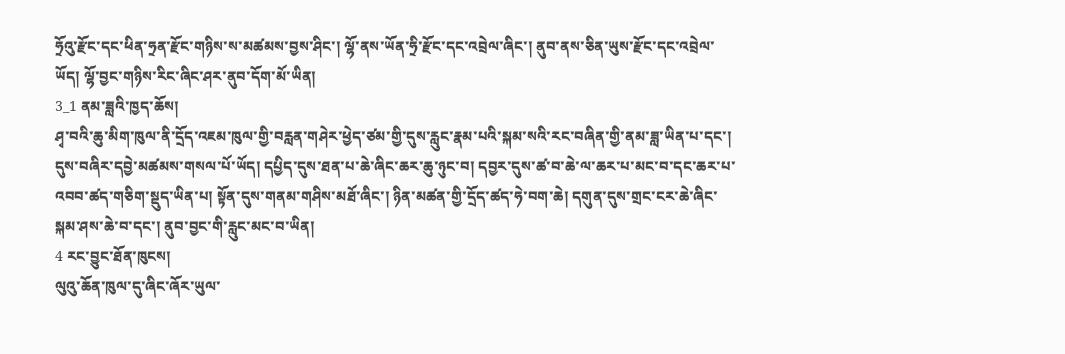ཧྲོའུ་རྫོང་དང་ཕིན་ཧྲན་རྫོང་གཉིས་ས་མཚམས་བྱས་ཤིང་། ལྷོ་ནས་ཡོན་ཧྲི་རྫོང་དང་འབྲེལ་ཞིང་། ནུབ་ནས་ཅིན་ཡུས་རྫོང་དང་འབྲེལ་ཡོད། ལྷོ་བྱང་གཉིས་རིང་ཞིང་ཤར་ནུབ་དོག་མོ་ཡིན།
3_1 ནམ་ཟླའི་ཁྱད་ཆོས།
ཤྭ་བའི་ཆུ་མིག་ཁུལ་ནི་དྲོད་འཇམ་ཁུལ་གྱི་བརླན་གཤེར་ཕྱེད་ཙམ་གྱི་དུས་རླུང་རྣམ་པའི་སྐམ་སའི་རང་བཞིན་གྱི་ནམ་ཟླ་ཡིན་པ་དང་། དུས་བཞིར་དབྱེ་མཚམས་གསལ་པོ་ཡོད། དཔྱིད་དུས་ཐན་པ་ཆེ་ཞིང་ཆར་ཆུ་ཉུང་བ། དབྱར་དུས་ཚ་བ་ཆེ་ལ་ཆར་པ་མང་བ་དང་ཆར་པ་འབབ་ཚད་གཅིག་སྡུད་ཡིན་པ། སྟོན་དུས་གནམ་གཤིས་མཐོ་ཞིང་། ཉིན་མཚན་གྱི་དྲོད་ཚད་ཧེ་བག་ཆེ། དགུན་དུས་གྲང་ངར་ཆེ་ཞིང་སྐམ་ཤས་ཆེ་བ་དང་། ནུབ་བྱང་གི་རླུང་མང་བ་ཡིན།
4 རང་བྱུང་ཐོན་ཁུངས།
ལུའུ་ཆོན་ཁུལ་དུ་ཞིང་ཞོར་ཡུལ་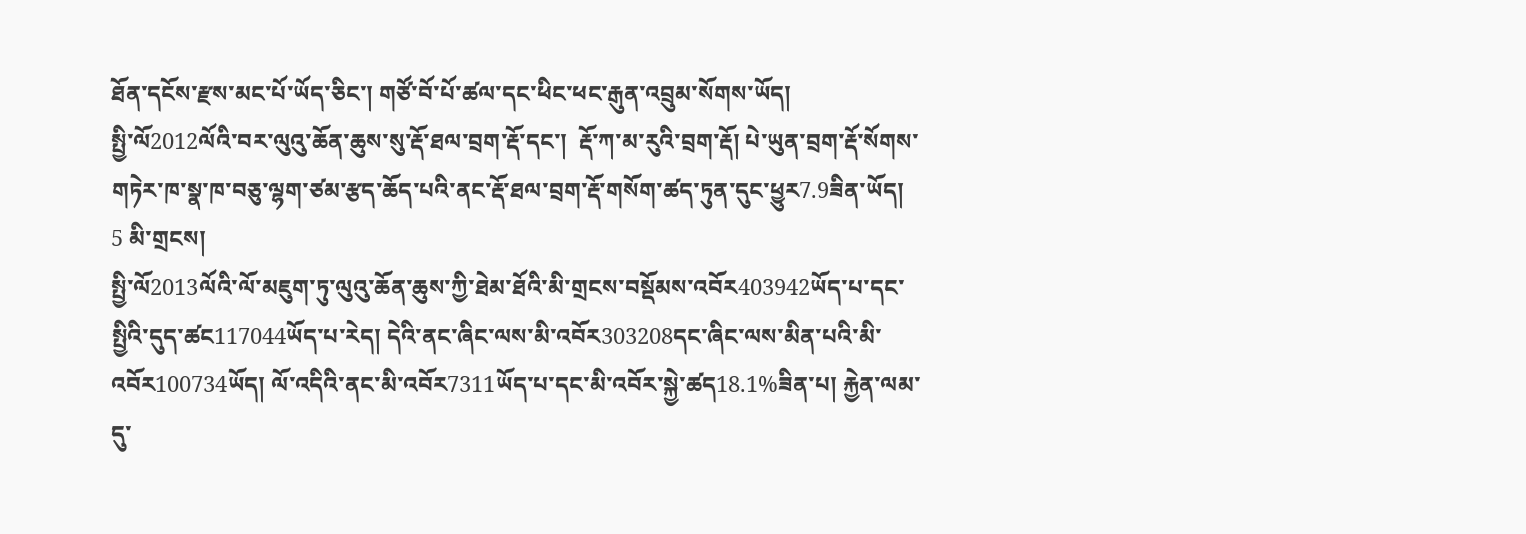ཐོན་དངོས་རྫས་མང་པོ་ཡོད་ཅིང་། གཙོ་བོ་པོ་ཚལ་དང་ཕིང་ཕང་རྒུན་འབྲུམ་སོགས་ཡོད།
སྤྱི་ལོ2012ལོའི་བར་ལུའུ་ཆོན་ཆུས་སུ་རྡོ་ཐལ་བྲག་རྡོ་དང་།  རྡོ་ཀ་མ་རུའི་བྲག་རྡོ། པེ་ཡུན་བྲག་རྡོ་སོགས་གཏེར་ཁ་སྣ་ཁ་བཅུ་ལྷག་ཙམ་རྩད་ཆོད་པའི་ནང་རྡོ་ཐལ་བྲག་རྡོ་གསོག་ཚད་ཏུན་དུང་ཕྱུར7.9ཟིན་ཡོད།
5 མི་གྲངས།
སྤྱི་ལོ2013ལོའི་ལོ་མཇུག་ཏུ་ལུའུ་ཆོན་ཆུས་ཀྱི་ཐེམ་ཐོའི་མི་གྲངས་བསྡོམས་འབོར403942ཡོད་པ་དང་སྤྱིའི་དུད་ཚང117044ཡོད་པ་རེད། དེའི་ནང་ཞིང་ལས་མི་འབོར303208དང་ཞིང་ལས་མིན་པའི་མི་འབོར100734ཡོད། ལོ་འདིའི་ནང་མི་འབོར7311ཡོད་པ་དང་མི་འབོར་སྐྱེ་ཚད18.1%ཟིན་པ། རྐྱེན་ལམ་དུ་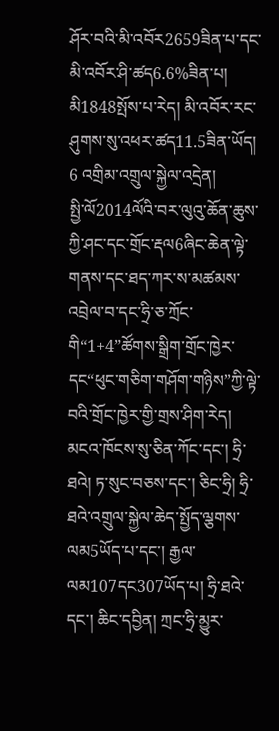ཤོར་བའི་མི་འབོར2659ཟིན་པ་དང་མི་འབོར་ཤི་ཚད6.6%ཟིན་པ། མི1848སྤོས་པ་རེད། མི་འབོར་རང་ཤུགས་སུ་འཕར་ཚད11.5ཟིན་ཡོད།
6 འགྲིམ་འགྲུལ་སྐྱེལ་འདྲེན།
སྤྱི་ལོ2014ལོའི་བར་ལུའུ་ཆོན་ཆུས་ཀྱི་ཤང་དང་གྲོང་རྡལ6ཞིང་ཆེན་ལྟེ་གནས་དང་ཐད་ཀར་ས་མཚམས་འབྲེལ་བ་དང་ཧྲི་ཅ་ཀྲོང་གི“1+4”ཚོགས་སྒྲིག་གྲོང་ཁྱེར་དང“ཕུང་གཅིག་གཤོག་གཉིས”ཀྱི་ལྟེ་བའི་གྲོང་ཁྱེར་གྱི་གྲས་ཤིག་རེད། མངའ་ཁོངས་སུ་ཅིན་ཀོང་དང་། ཧྲི་ཐའེ། ཏ་སུང་བཅས་དང་། ཅིང་ཧྲི། ཧྲི་ཐའེ་འགྲུལ་སྐྱེལ་ཆེད་སྤྱོད་ལྕགས་ལམ5ཡོད་པ་དང་། རྒྱལ་ལམ107དང307ཡོད་པ། ཧྲི་ཐའེ་དང་། ཆིང་དབྱིན། ཀྲང་ཧྲི་མྱུར་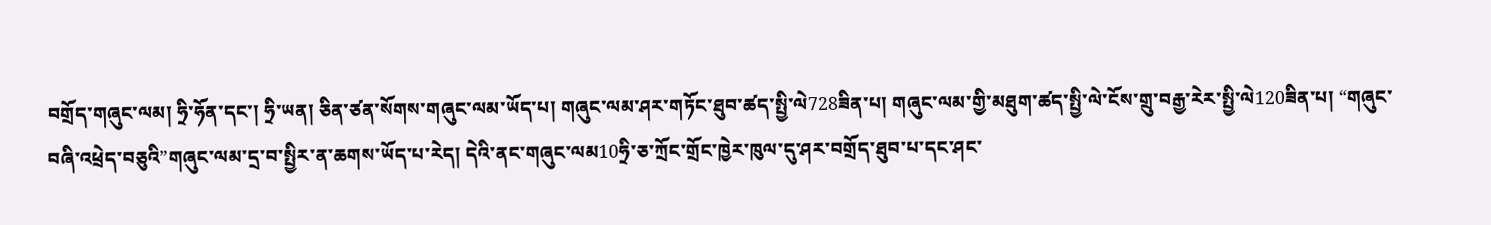བགྲོད་གཞུང་ལམ། ཧྲི་ཧོན་དང་། ཧྲི་ཡན། ཅིན་ཙན་སོགས་གཞུང་ལམ་ཡོད་པ། གཞུང་ལམ་ཤར་གཏོང་ཐུབ་ཚད་སྤྱི་ལེ728ཟིན་པ། གཞུང་ལམ་གྱི་མཐུག་ཚད་སྤྱི་ལེ་ངོས་གྲུ་བརྒྱ་རེར་སྤྱི་ལེ120ཟིན་པ། “གཞུང་བཞི་འཕྲེད་བཅུའི”གཞུང་ལམ་དྲ་བ་སྤྱིར་ན་ཆགས་ཡོད་པ་རེད། དེའི་ནང་གཞུང་ལམ10ཧྲི་ཅ་ཀྲོང་གྲོང་ཁྱེར་ཁུལ་དུ་ཤར་བགྲོད་ཐུབ་པ་དང་ཤང་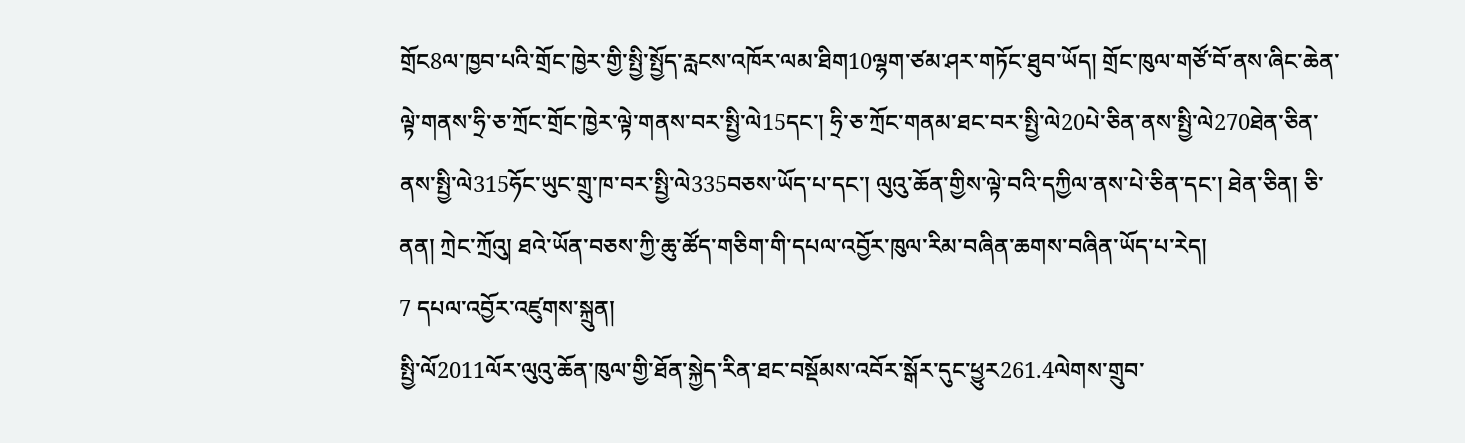གྲོང8ལ་ཁྱབ་པའི་གྲོང་ཁྱེར་གྱི་སྤྱི་སྤྱོད་རླངས་འཁོར་ལམ་ཐིག10ལྷག་ཙམ་ཤར་གཏོང་ཐུབ་ཡོད། གྲོང་ཁུལ་གཙོ་བོ་ནས་ཞིང་ཆེན་ལྟེ་གནས་ཧྲི་ཅ་ཀྲོང་གྲོང་ཁྱེར་ལྟེ་གནས་བར་སྤྱི་ལེ15དང་། ཧྲི་ཅ་ཀྲོང་གནམ་ཐང་བར་སྤྱི་ལེ20པེ་ཅིན་ནས་སྤྱི་ལེ270ཐེན་ཅིན་ནས་སྤྱི་ལེ315ཧོང་ཡུང་གྲུ་ཁ་བར་སྤྱི་ལེ335བཅས་ཡོད་པ་དང་། ལུའུ་ཆོན་གྱིས་ལྟེ་བའི་དཀྱིལ་ནས་པེ་ཅིན་དང་། ཐེན་ཅིན། ཅི་ནན། ཀྲེང་ཀྲོའུ། ཐའེ་ཡོན་བཅས་ཀྱི་ཆུ་ཚོད་གཅིག་གི་དཔལ་འབྱོར་ཁུལ་རིམ་བཞིན་ཆགས་བཞིན་ཡོད་པ་རེད།
7 དཔལ་འབྱོར་འཛུགས་སྐྲུན།
སྤྱི་ལོ2011ལོར་ལུའུ་ཆོན་ཁུལ་གྱི་ཐོན་སྐྱེད་རིན་ཐང་བསྡོམས་འབོར་སྒོར་དུང་ཕྱུར261.4ལེགས་གྲུབ་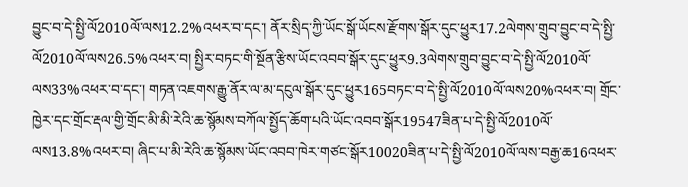བྱུང་བ་དེ་སྤྱི་ལོ2010ལོ་ལས12.2%འཕར་བ་དང་། ནོར་སྲིད་ཀྱི་ཡོང་སྒོ་ཡོངས་རྫོགས་སྒོར་དུང་ཕྱུར17.2ལེགས་གྲུབ་བྱུང་བ་དེ་སྤྱི་ལོ2010ལོ་ལས26.5%འཕར་བ། སྤྱིར་བཏང་གི་སྔོན་རྩིས་ཡོང་འབབ་སྒོར་དུང་ཕྱུར9.3ལེགས་གྲུབ་བྱུང་བ་དེ་སྤྱི་ལོ2010ལོ་ལས33%འཕར་བ་དང་། གཏན་འཇགས་རྒྱུ་ནོར་ལ་མ་དངུལ་སྒོར་དུང་ཕྱུར165བཏང་བ་དེ་སྤྱི་ལོ2010ལོ་ལས20%འཕར་བ། གྲོང་ཁྱེར་དང་གྲོང་རྡལ་གྱི་གྲོང་མི་མི་རེའི་ཆ་སྙོམས་བཀོལ་སྤྱོད་ཆོག་པའི་ཡོང་འབབ་སྒོར19547ཟིན་པ་དེ་སྤྱི་ལོ2010ལོ་ལས13.8%འཕར་བ། ཞིང་པ་མི་རེའི་ཆ་སྙོམས་ཡོང་འབབ་ཁེར་གཙང་སྒོར10020ཟིན་པ་དེ་སྤྱི་ལོ2010ལོ་ལས་བརྒྱ་ཆ16འཕར་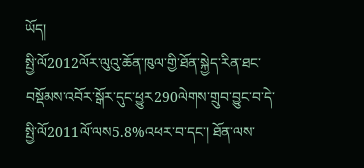ཡོད།
སྤྱི་ལོ2012ལོར་ལུའུ་ཆོན་ཁུལ་གྱི་ཐོན་སྐྱེད་རིན་ཐང་བསྡོམས་འབོར་སྒོར་དུང་ཕྱུར290ལེགས་གྲུབ་བྱུང་བ་དེ་སྤྱི་ལོ2011ལོ་ལས5.8%འཕར་བ་དང་། ཐོན་ལས་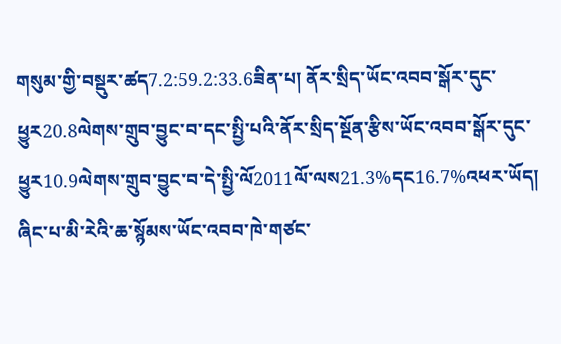གསུམ་གྱི་བསྡུར་ཚད7.2:59.2:33.6ཟིན་པ། ནོར་སྲིད་ཡོང་འབབ་སྒོར་དུང་ཕྱུར20.8ལེགས་གྲུབ་བྱུང་བ་དང་སྤྱི་པའི་ནོར་སྲིད་སྔོན་རྩིས་ཡོང་འབབ་སྒོར་དུང་ཕྱུར10.9ལེགས་གྲུབ་བྱུང་བ་དེ་སྤྱི་ལོ2011ལོ་ལས21.3%དང16.7%འཕར་ཡོད། ཞིང་པ་མི་རེའི་ཆ་སྙོམས་ཡོང་འབབ་ཁེ་གཙང་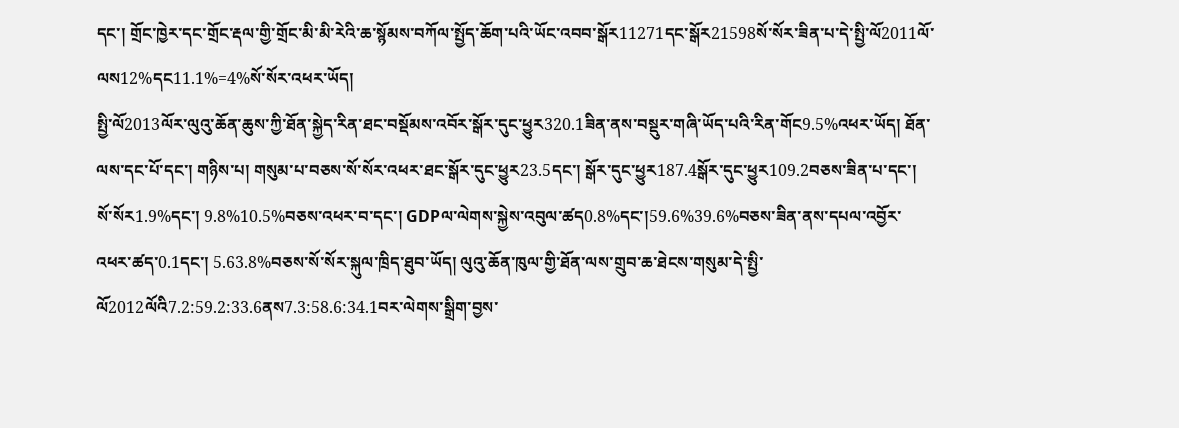དང་། གྲོང་ཁྱེར་དང་གྲོང་རྡལ་གྱི་གྲོང་མི་མི་རེའི་ཆ་སྙོམས་བཀོལ་སྤྱོད་ཆོག་པའི་ཡོང་འབབ་སྒོར11271དང་སྒོར21598སོ་སོར་ཟིན་པ་དེ་སྤྱི་ལོ2011ལོ་ལས12%དང11.1%=4%སོ་སོར་འཕར་ཡོད།
སྤྱི་ལོ2013ལོར་ལུའུ་ཆོན་ཆུས་ཀྱི་ཐོན་སྐྱེད་རིན་ཐང་བསྡོམས་འབོར་སྒོར་དུང་ཕྱུར320.1ཟིན་ནས་བསྡུར་གཞི་ཡོད་པའི་རིན་གོང9.5%འཕར་ཡོད། ཐོན་ལས་དང་པོ་དང་། གཉིས་པ། གསུམ་པ་བཅས་སོ་སོར་འཕར་ཐང་སྒོར་དུང་ཕྱུར23.5དང་། སྒོར་དུང་ཕྱུར187.4སྒོར་དུང་ཕྱུར109.2བཅས་ཟིན་པ་དང་། སོ་སོར1.9%དང་། 9.8%10.5%བཅས་འཕར་བ་དང་། GDPལ་ལེགས་སྐྱེས་འབུལ་ཚད0.8%དང་།59.6%39.6%བཅས་ཟིན་ནས་དཔལ་འབྱོར་འཕར་ཚད་0.1དང་། 5.63.8%བཅས་སོ་སོར་སྐུལ་ཁྲིད་ཐུབ་ཡོད། ལུའུ་ཆོན་ཁུལ་གྱི་ཐོན་ལས་གྲུབ་ཆ་ཐེངས་གསུམ་དེ་སྤྱི་ལོ2012ལོའི7.2:59.2:33.6ནས7.3:58.6:34.1བར་ལེགས་སྒྲིག་བྱས་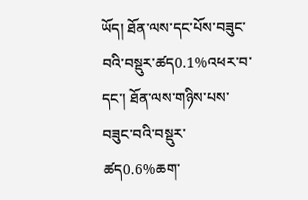ཡོད། ཐོན་ལས་དང་པོས་བཟུང་བའི་བསྡུར་ཚད0.1%འཕར་བ་དང་། ཐོན་ལས་གཉིས་པས་བཟུང་བའི་བསྡུར་ཚད0.6%ཆག་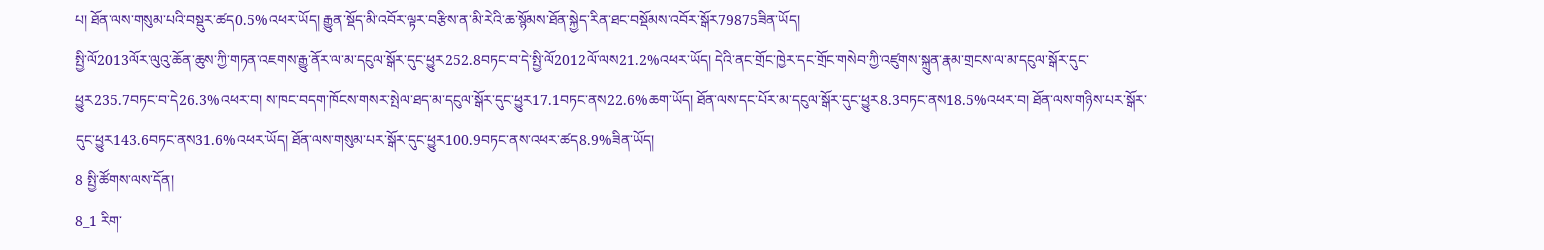པ། ཐོན་ལས་གསུམ་པའི་བསྡུར་ཚད0.5%འཕར་ཡོད། རྒྱུན་སྡོད་མི་འབོར་ལྟར་བརྩིས་ན་མི་རེའི་ཆ་སྙོམས་ཐོན་སྐྱེད་རིན་ཐང་བསྡོམས་འབོར་སྒོར79875ཟིན་ཡོད།
སྤྱི་ལོ2013ལོར་ལུའུ་ཆོན་ཆུས་ཀྱི་གཏན་འཇགས་རྒྱུ་ནོར་ལ་མ་དངུལ་སྒོར་དུང་ཕྱུར252.8བཏང་བ་དེ་སྤྱི་ལོ2012ལོ་ལས21.2%འཕར་ཡོད། དེའི་ནང་གྲོང་ཁྱེར་དང་གྲོང་གསེབ་ཀྱི་འཛུགས་སྐྲུན་རྣམ་གྲངས་ལ་མ་དངུལ་སྒོར་དུང་ཕྱུར235.7བཏང་བ་དེ26.3%འཕར་བ། ས་ཁང་བདག་ཁོངས་གསར་སྤེལ་ཐད་མ་དངུལ་སྒོར་དུང་ཕྱུར17.1བཏང་ནས22.6%ཆག་ཡོད། ཐོན་ལས་དང་པོར་མ་དངུལ་སྒོར་དུང་ཕྱུར8.3བཏང་ནས18.5%འཕར་བ། ཐོན་ལས་གཉིས་པར་སྒོར་དུང་ཕྱུར143.6བཏང་ནས31.6%འཕར་ཡོད། ཐོན་ལས་གསུམ་པར་སྒོར་དུང་ཕྱུར100.9བཏང་ནས་འཕར་ཚད8.9%ཟིན་ཡོད།
8 སྤྱི་ཚོགས་ལས་དོན།
8_1 རིག་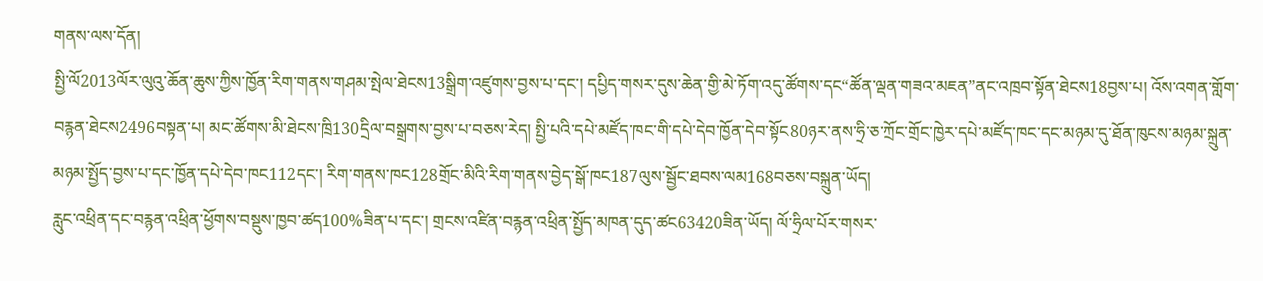གནས་ལས་དོན།
སྤྱི་ལོ2013ལོར་ལུའུ་ཆོན་ཆུས་ཀྱིས་ཁྱོན་རིག་གནས་གཤམ་སྤེལ་ཐེངས13སྒྲིག་འཛུགས་བྱས་པ་དང་། དཔྱིད་གསར་དུས་ཆེན་གྱི་མེ་ཏོག་འདུ་ཚོགས་དང“ཚོན་ལྡན་གཟའ་མཇན”ནང་འཁྲབ་སྟོན་ཐེངས18བྱས་པ། འོས་འགན་གློག་བརྙན་ཐེངས2496བསྟན་པ། མང་ཚོགས་མི་ཐེངས་ཁྲི130དྲིལ་བསྒྲགས་བྱས་པ་བཅས་རེད། སྤྱི་པའི་དཔེ་མཛོད་ཁང་གི་དཔེ་དེབ་ཁྱོན་དེབ་སྟོང80ཉར་ནས་ཧྲི་ཅ་ཀྲོང་གྲོང་ཁྱེར་དཔེ་མཛོད་ཁང་དང་མཉམ་དུ་ཐོན་ཁུངས་མཉམ་སྐྲུན་མཉམ་སྤྱོད་བྱས་པ་དང་ཁྱོན་དཔེ་དེབ་ཁང112དང་། རིག་གནས་ཁང128གྲོང་མིའི་རིག་གནས་བྱེད་སྒོ་ཁང187ལུས་སྦྱོང་ཐབས་ལམ168བཅས་བསྐྲུན་ཡོད།
རླུང་འཕྲིན་དང་བརྙན་འཕྲིན་ཕྱོགས་བསྡུས་ཁྱབ་ཚད100%ཟིན་པ་དང་། གྲངས་འཛིན་བརྙན་འཕྲིན་སྤྱོད་མཁན་དུད་ཚང63420ཟིན་ཡོད། ལོ་ཧྲིལ་པོར་གསར་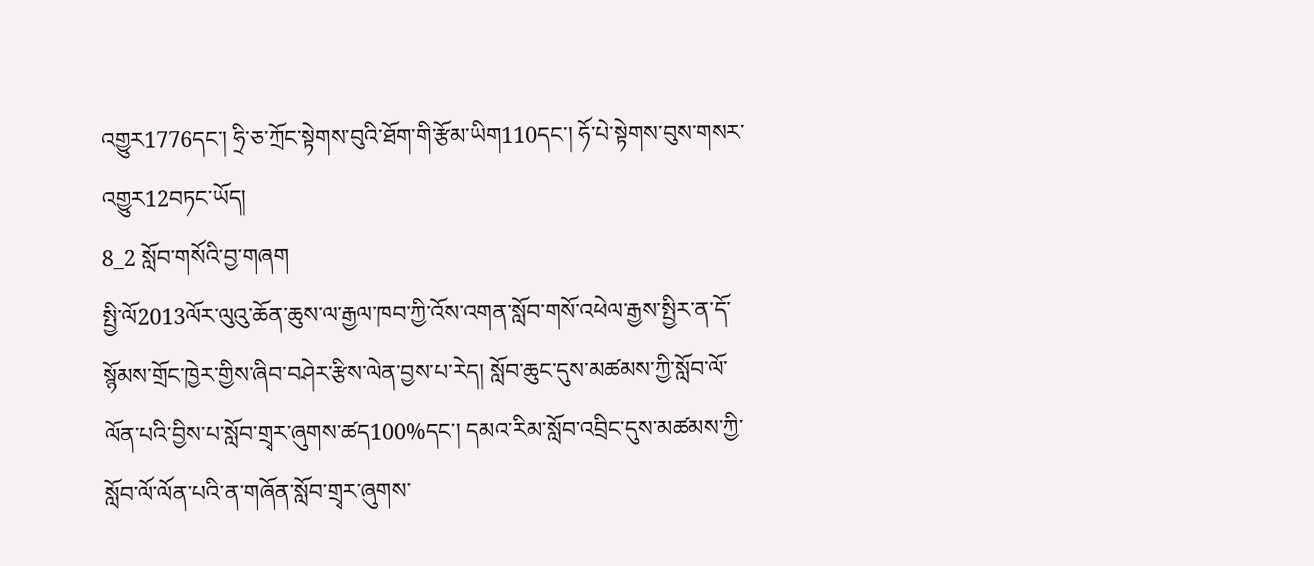འགྱུར1776དང་། ཧྲི་ཅ་ཀྲོང་སྟེགས་བུའི་ཐོག་གི་རྩོམ་ཡིག110དང་། ཧོ་པེ་སྟེགས་བུས་གསར་འགྱུར12བཏང་ཡོད།
8_2 སློབ་གསོའི་བྱ་གཞག
སྤྱི་ལོ2013ལོར་ལུའུ་ཆོན་ཆུས་ལ་རྒྱལ་ཁབ་ཀྱི་འོས་འགན་སློབ་གསོ་འཕེལ་རྒྱས་སྤྱིར་ན་དོ་སྙོམས་གྲོང་ཁྱེར་གྱིས་ཞིབ་བཤེར་རྩིས་ལེན་བྱས་པ་རེད། སློབ་ཆུང་དུས་མཚམས་ཀྱི་སློབ་ལོ་ལོན་པའི་བྱིས་པ་སློབ་གྲྭར་ཞུགས་ཚད100%དང་། དམའ་རིམ་སློབ་འབྲིང་དུས་མཚམས་ཀྱི་སློབ་ལོ་ལོན་པའི་ན་གཞོན་སློབ་གྲྭར་ཞུགས་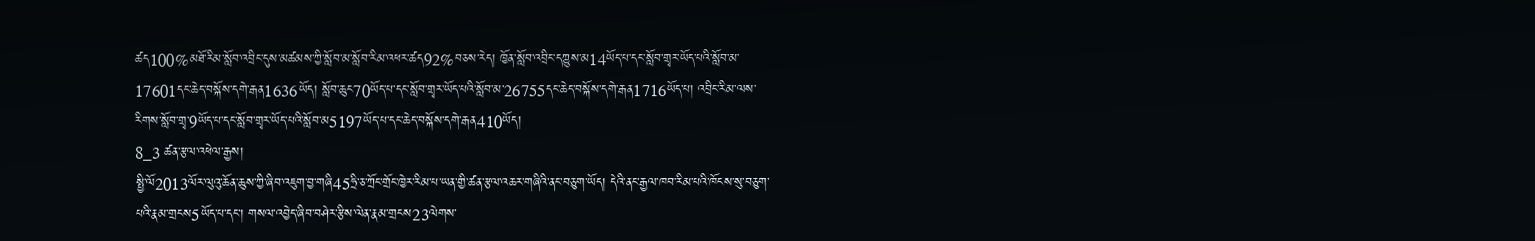ཚད100%མཐོ་རིམ་སློབ་འབྲིང་དུས་མཚམས་ཀྱི་སློབ་མ་སློབ་རིམ་འཕར་ཚད92%བཅས་རེད། ཁྱོན་སློབ་འབྲིང་དཀྱུས་མ14ཡོད་པ་དང་སློབ་གྲྭར་ཡོད་པའི་སློབ་མ་17601དང་ཆེད་བསྐོས་དགེ་རྒན1636ཡོད། སློབ་ཆུང70ཡོད་པ་དང་སློབ་གྲྭར་ཡོད་པའི་སློབ་མ་26755དང་ཆེད་བསྐོས་དགེ་རྒན1716ཡོད་པ། འབྲིང་རིམ་ལས་རིགས་སློབ་གྲྭ་9ཡོད་པ་དང་སློབ་གྲྭར་ཡོད་པའི་སློབ་མ5197ཡོད་པ་དང་ཆེད་བསྐོས་དགེ་རྒན410ཡོད།
8_3 ཚན་རྩལ་འཕེལ་རྒྱས།
སྤྱི་ལོ2013ལོར་ལུའུ་ཆོན་ཆུས་ཀྱི་ཞིབ་འཇུག་བྱ་གཞི45ཧྲི་ཅ་ཀྲོང་གྲོང་ཁྱེར་རིམ་པ་ཡན་གྱི་ཚན་རྩལ་འཆར་གཞིའི་ནང་བཅུག་ཡོད། དེའི་ནང་རྒྱལ་ཁབ་རིམ་པའི་ཁོངས་སུ་བཅུག་པའི་རྣམ་གྲངས5ཡོད་པ་དང་། གསལ་འབྱེད་ཞིབ་བཤེར་རྩིས་ལེན་རྣམ་གྲངས23ལེགས་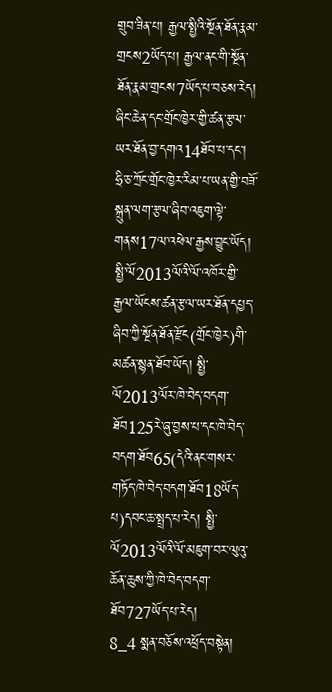གྲུབ་ཟིན་པ། རྒྱལ་སྤྱིའི་སྔོན་ཐོན་རྣམ་གྲངས2ཡོད་པ། རྒྱལ་ནང་གི་སྔོན་ཐོན་རྣམ་གྲངས7ཡོད་པ་བཅས་རེད། ཞིང་ཆེན་དང་གྲོང་ཁྱེར་གྱི་ཚན་རྩལ་ཡར་ཐོན་བྱ་དགའ14ཐོབ་པ་དང་། ཧྲི་ཅ་ཀྲོང་གྲོང་ཁྱེར་རིམ་པ་ཡན་གྱི་བཟོ་སྐྲུན་ལག་རྩལ་ཞིབ་འཇུག་ལྟེ་གནས17ལ་འཕེལ་རྒྱས་བྱུང་ཡོད། སྤྱི་ལོ2013ལོའི་ལོ་འཁོར་གྱི་རྒྱལ་ཡོངས་ཚན་རྩལ་ཡར་ཐོན་དཔྱད་ཞིབ་ཀྱི་སྔོན་ཐོན་རྫོང(གྲོང་ཁྱེར)གི་མཚན་སྙན་ཐོབ་ཡོད། སྤྱི་ལོ2013ལོར་ཁེ་བེད་བདག་ཐོབ125རེ་ཞུ་བྱས་པ་དང་ཁེ་བེད་བདག་ཐོབ65(དེའི་ནང་གསར་གཏོད་ཁེ་བེད་བདག་ཐོབ18ཡོད་པ)དབང་ཆ་སྤྲད་པ་རེད། སྤྱི་ལོ2013ལོའི་ལོ་མཇུག་བར་ལུའུ་ཆོན་ཆུས་ཀྱི་ཁེ་བེད་བདག་ཐོབ727ཡོད་པ་རེད།
8_4 སྨན་བཅོས་འཕྲོད་བསྟེན།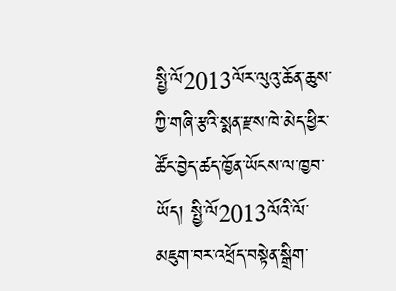སྤྱི་ལོ2013ལོར་ལུའུ་ཆོན་ཆུས་ཀྱི་གཞི་རྩའི་སྨན་རྫས་ཁེ་མེད་ཕྱིར་ཚོང་བྱེད་ཚད་ཁྱོན་ཡོངས་ལ་ཁྱབ་ཡོད། སྤྱི་ལོ2013ལོའི་ལོ་མཇུག་བར་འཕྲོད་བསྟེན་སྒྲིག་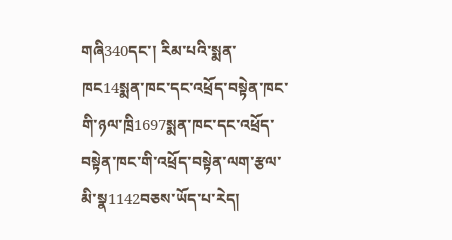གཞི340དང་། རིམ་པའི་སྨན་ཁང14སྨན་ཁང་དང་འཕྲོད་བསྟེན་ཁང་གི་ཉལ་ཁྲི1697སྨན་ཁང་དང་འཕྲོད་བསྟེན་ཁང་གི་འཕྲོད་བསྟེན་ལག་རྩལ་མི་སྣ1142བཅས་ཡོད་པ་རེད།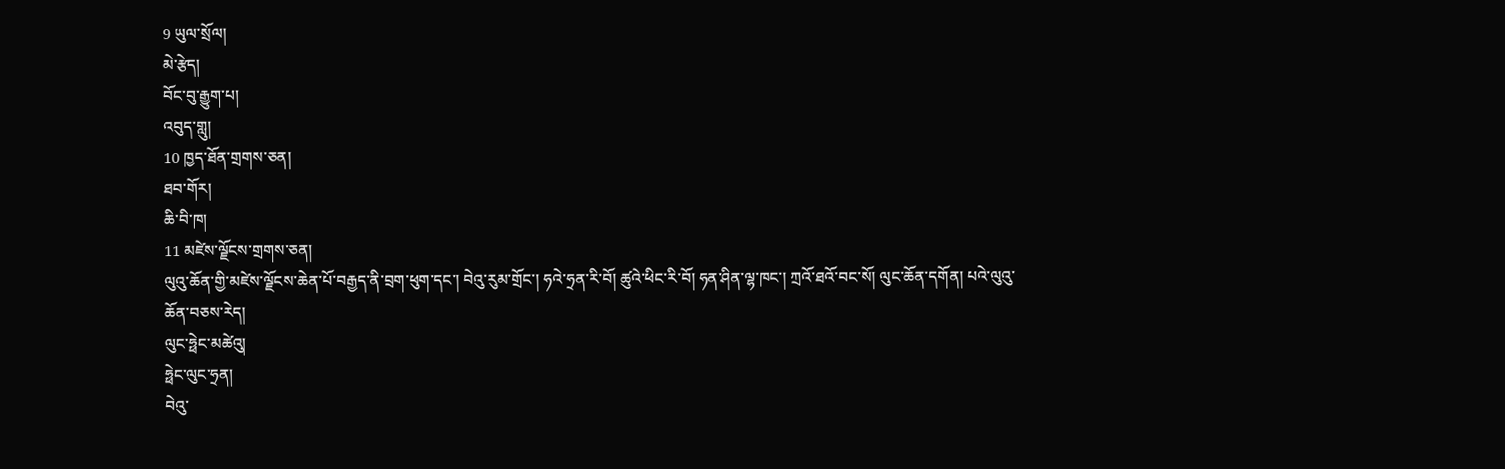9 ཡུལ་སྲོལ།
མེ་རྩེད།
བོང་བུ་རྒྱུག་པ།
འབུད་གླུ།
10 ཁྱད་ཐོན་གྲགས་ཅན།
ཐབ་གོར།
ཆི་བི་ཁ།
11 མཛེས་ལྗོངས་གྲགས་ཅན།
ལུའུ་ཆོན་གྱི་མཛེས་ལྗོངས་ཆེན་པོ་བརྒྱད་ནི་བྲག་ཕུག་དང་། བེའུ་རུམ་གྲོང་། ཧའེ་ཧྲན་རི་བོ། ཚུའེ་ཕིང་རི་བོ། ཧན་ཤིན་ལྷ་ཁང་། ཀྲའོ་ཐའོ་བང་སོ། ལུང་ཆོན་དགོན། པའེ་ལུའུ་ཆོན་བཅས་རེད།
ལུང་ཧྥེང་མཚེའུ།
ཧྥེང་ལུང་ཧྲན།
བེའུ་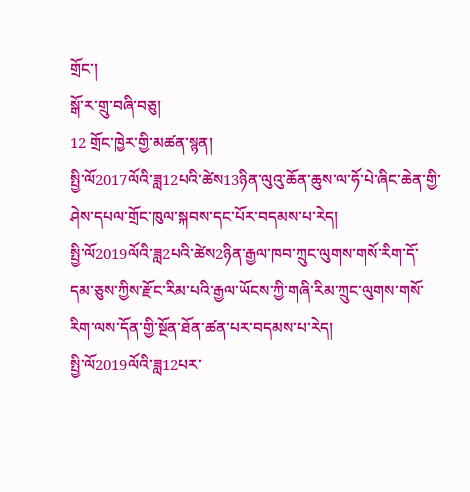གྲོང་།
སྒོ་ར་གྲུ་བཞི་བཅུ།
12 གྲོང་ཁྱེར་གྱི་མཚན་སྙན།
སྤྱི་ལོ2017ལོའི་ཟླ12པའི་ཚེས13ཉིན་ལུའུ་ཆོན་ཆུས་ལ་ཧོ་པེ་ཞིང་ཆེན་གྱི་ཤེས་དཔལ་གྲོང་ཁུལ་སྐབས་དང་པོར་བདམས་པ་རེད།
སྤྱི་ལོ2019ལོའི་ཟླ2པའི་ཚེས2ཉིན་རྒྱལ་ཁབ་ཀྲུང་ལུགས་གསོ་རིག་དོ་དམ་ཅུས་ཀྱིས་རྫོང་རིམ་པའི་རྒྱལ་ཡོངས་ཀྱི་གཞི་རིམ་ཀྲུང་ལུགས་གསོ་རིག་ལས་དོན་གྱི་སྔོན་ཐོན་ཚན་པར་བདམས་པ་རེད།
སྤྱི་ལོ2019ལོའི་ཟླ12པར་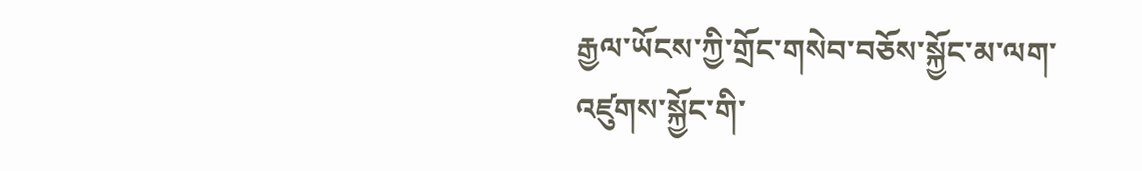རྒྱལ་ཡོངས་ཀྱི་གྲོང་གསེབ་བཅོས་སྐྱོང་མ་ལག་འཛུགས་སྐྱོང་གི་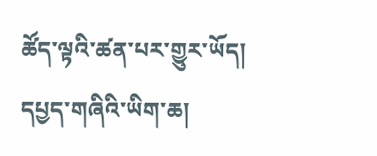ཚོད་ལྟའི་ཚན་པར་གྱུར་ཡོད།
དཔྱད་གཞིའི་ཡིག་ཆ།